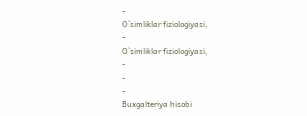-
O`simliklar fiziologiyasi,
-
O`simliklar fiziologiyasi,
-
-
-
Buxgalteriya hisobi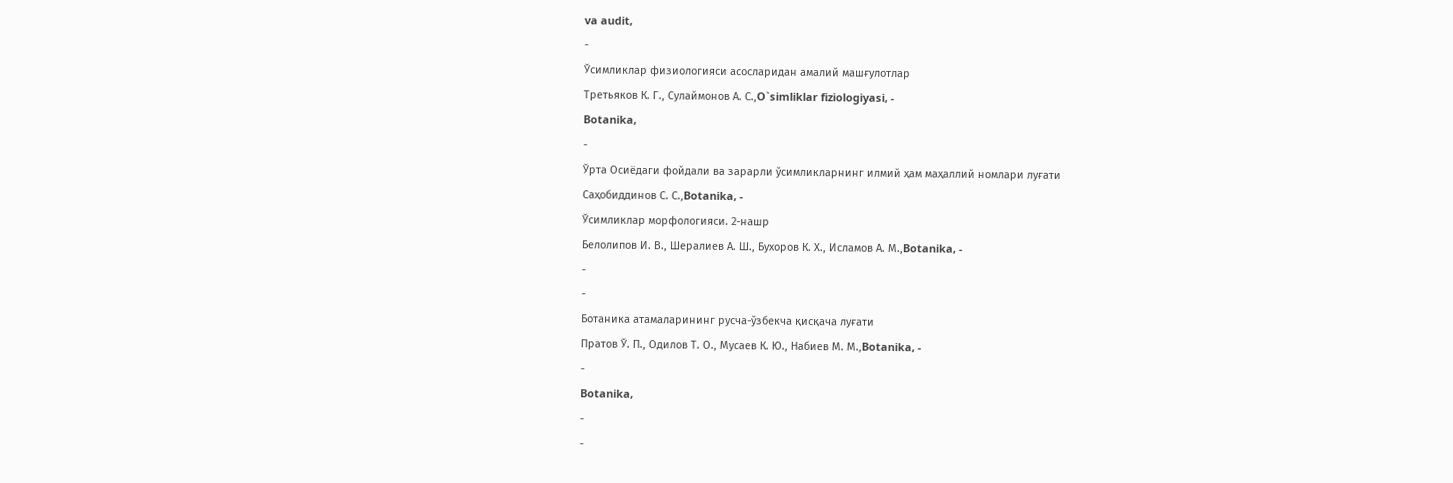va audit,
-
Ўсимликлар физиологияси асосларидан амалий машғулотлар
Третьяков К. Г., Сулаймонов А. С.,O`simliklar fiziologiyasi, -
Botanika,
-
Ўрта Осиёдаги фойдали ва зарарли ўсимликларнинг илмий ҳам маҳаллий номлари луғати
Саҳобиддинов С. С.,Botanika, -
Ўсимликлар морфологияси. 2-нашр
Белолипов И. В., Шералиев А. Ш., Бухоров К. Х., Исламов А. М.,Botanika, -
-
-
Ботаника атамаларининг русча-ўзбекча қисқача луғати
Пратов Ў. П., Одилов Т. О., Мусаев К. Ю., Набиев М. М.,Botanika, -
-
Botanika,
-
-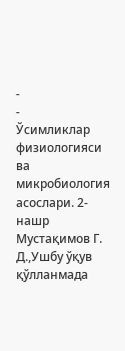-
-
Ўсимликлар физиологияси ва микробиология асослари. 2-нашр
Мустақимов Г. Д.,Ушбу ўқув қўлланмада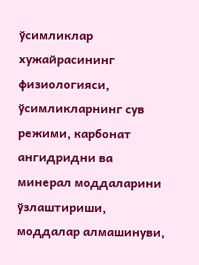ўсимликлар хужайрасининг физиологияси, ўсимликларнинг сув режими, карбонат ангидридни ва минерал моддаларини ўзлаштириши, моддалар алмашинуви,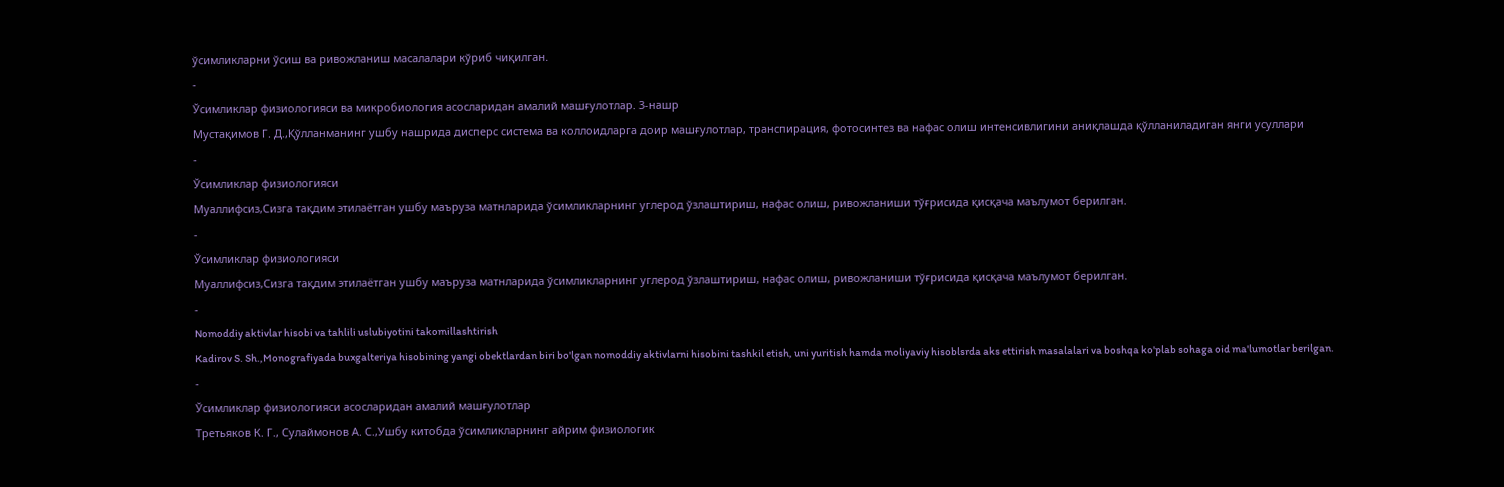ўсимликларни ўсиш ва ривожланиш масалалари кўриб чиқилган.
-
Ўсимликлар физиологияси ва микробиология асосларидан амалий машғулотлар. 3-нашр
Мустақимов Г. Д.,Қўлланманинг ушбу нашрида дисперс система ва коллоидларга доир машғулотлар, транспирация, фотосинтез ва нафас олиш интенсивлигини аниқлашда қўлланиладиган янги усуллари
-
Ўсимликлар физиологияси
Муаллифсиз,Сизга тақдим этилаётган ушбу маъруза матнларида ўсимликларнинг углерод ўзлаштириш, нафас олиш, ривожланиши тўғрисида қисқача маълумот берилган.
-
Ўсимликлар физиологияси
Муаллифсиз,Сизга тақдим этилаётган ушбу маъруза матнларида ўсимликларнинг углерод ўзлаштириш, нафас олиш, ривожланиши тўғрисида қисқача маълумот берилган.
-
Nomoddiy aktivlar hisobi va tahlili uslubiyotini takomillashtirish
Kadirov S. Sh.,Monografiyada buxgalteriya hisobining yangi obektlardan biri bo'lgan nomoddiy aktivlarni hisobini tashkil etish, uni yuritish hamda moliyaviy hisoblsrda aks ettirish masalalari va boshqa ko'plab sohaga oid ma'lumotlar berilgan.
-
Ўсимликлар физиологияси асосларидан амалий машғулотлар
Третьяков К. Г., Сулаймонов А. С.,Ушбу китобда ўсимликларнинг айрим физиологик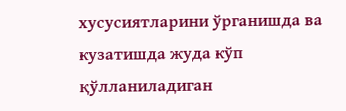хусусиятларини ўрганишда ва кузатишда жуда кўп қўлланиладиган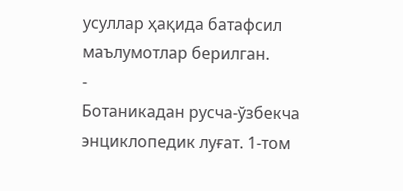усуллар ҳақида батафсил маълумотлар берилган.
-
Ботаникадан русча-ўзбекча энциклопедик луғат. 1-том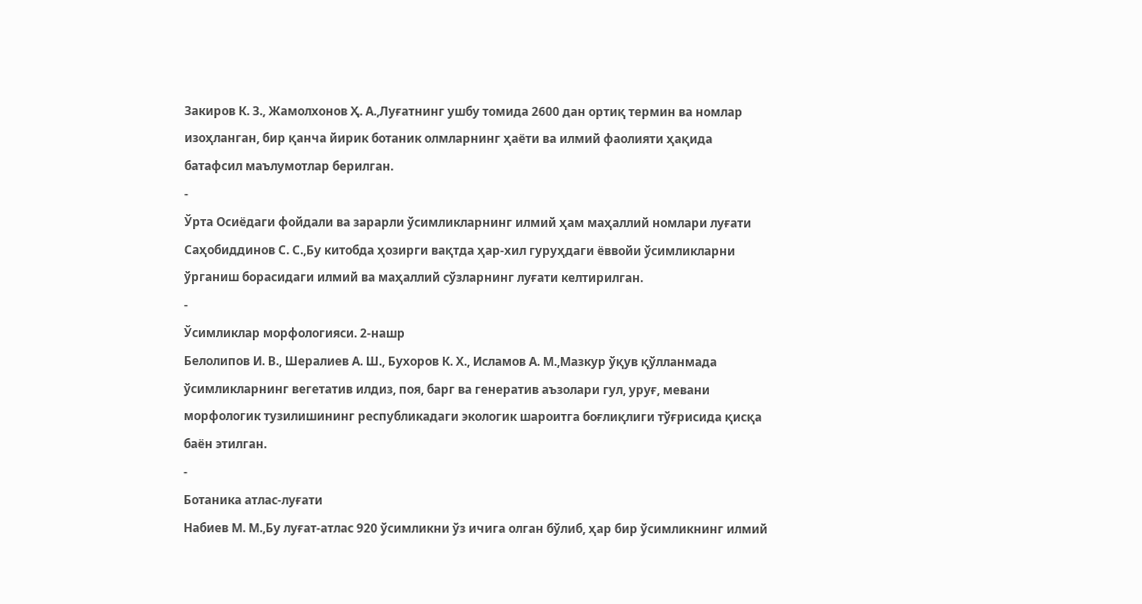Закиров К. З., Жамолхонов Ҳ. А.,Луғатнинг ушбу томида 2600 дан ортиқ термин ва номлар изоҳланган, бир қанча йирик ботаник олмларнинг ҳаёти ва илмий фаолияти ҳақида батафсил маълумотлар берилган.
-
Ўрта Осиёдаги фойдали ва зарарли ўсимликларнинг илмий ҳам маҳаллий номлари луғати
Саҳобиддинов С. С.,Бу китобда ҳозирги вақтда ҳар-хил гуруҳдаги ёввойи ўсимликларни ўрганиш борасидаги илмий ва маҳаллий сўзларнинг луғати келтирилган.
-
Ўсимликлар морфологияси. 2-нашр
Белолипов И. В., Шералиев А. Ш., Бухоров К. Х., Исламов А. М.,Мазкур ўқув қўлланмада ўсимликларнинг вегетатив илдиз, поя, барг ва генератив аъзолари гул, уруғ, мевани морфологик тузилишининг республикадаги экологик шароитга боғлиқлиги тўғрисида қисқа баён этилган.
-
Ботаника атлас-луғати
Набиев М. М.,Бу луғат-атлас 920 ўсимликни ўз ичига олган бўлиб, ҳар бир ўсимликнинг илмий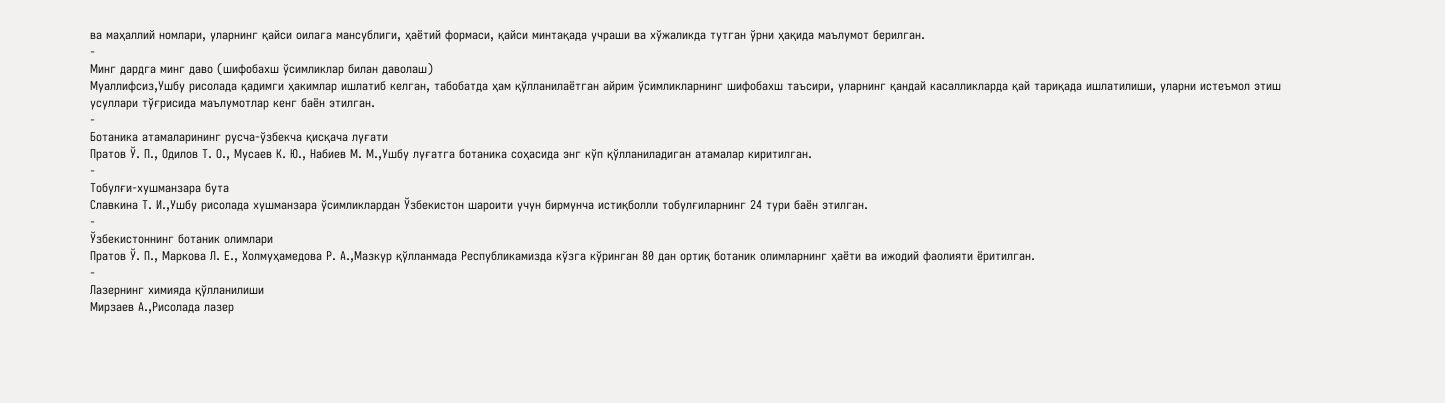ва маҳаллий номлари, уларнинг қайси оилага мансублиги, ҳаётий формаси, қайси минтақада учраши ва хўжаликда тутган ўрни ҳақида маълумот берилган.
-
Минг дардга минг даво (шифобахш ўсимликлар билан даволаш)
Муаллифсиз,Ушбу рисолада қадимги ҳакимлар ишлатиб келган, табобатда ҳам қўлланилаётган айрим ўсимликларнинг шифобахш таъсири, уларнинг қандай касалликларда қай тариқада ишлатилиши, уларни истеъмол этиш усуллари тўғрисида маълумотлар кенг баён этилган.
-
Ботаника атамаларининг русча-ўзбекча қисқача луғати
Пратов Ў. П., Одилов Т. О., Мусаев К. Ю., Набиев М. М.,Ушбу луғатга ботаника соҳасида энг кўп қўлланиладиган атамалар киритилган.
-
Тобулғи-хушманзара бута
Славкина Т. И.,Ушбу рисолада хушманзара ўсимликлардан Ўзбекистон шароити учун бирмунча истиқболли тобулғиларнинг 24 тури баён этилган.
-
Ўзбекистоннинг ботаник олимлари
Пратов Ў. П., Маркова Л. Е., Холмуҳамедова Р. А.,Мазкур қўлланмада Республикамизда кўзга кўринган 80 дан ортиқ ботаник олимларнинг ҳаёти ва ижодий фаолияти ёритилган.
-
Лазернинг химияда қўлланилиши
Мирзаев А.,Рисолада лазер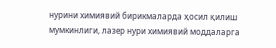нурини химиявий бирикмаларда ҳосил қилиш мумкинлиги, лазер нури химиявий моддаларга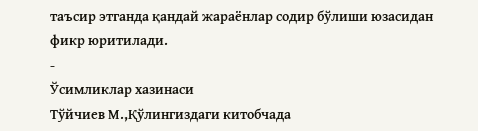таъсир этганда қандай жараёнлар содир бўлиши юзасидан фикр юритилади.
-
Ўсимликлар хазинаси
Тўйчиев М.,Қўлингиздаги китобчада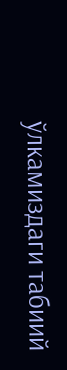ўлкамиздаги табиий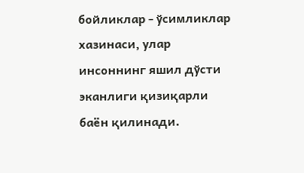бойликлар - ўсимликлар хазинаси, улар инсоннинг яшил дўсти эканлиги қизиқарли баён қилинади.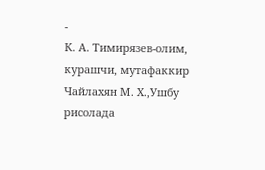-
К. А. Тимирязев-олим, курашчи, мутафаккир
Чайлахян М. Х.,Ушбу рисолада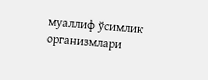муаллиф ўсимлик организмлари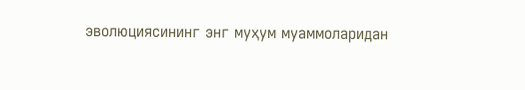эволюциясининг энг муҳум муаммоларидан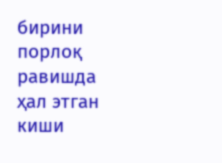бирини порлоқ равишда ҳал этган киши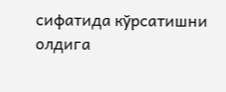сифатида кўрсатишни олдига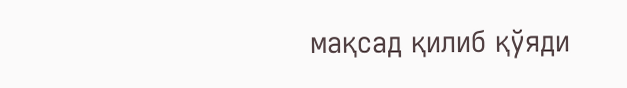мақсад қилиб қўяди